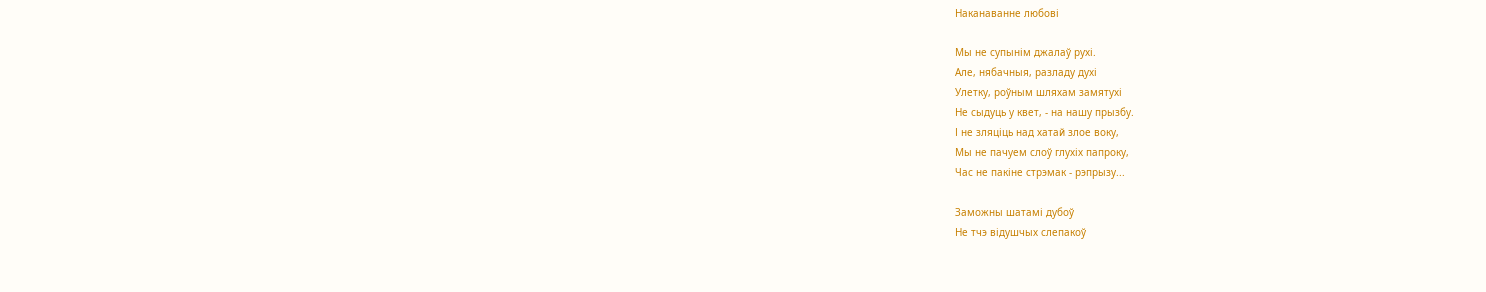Наканаванне любовi

Мы не супынім джалаў рухі.
Але, нябачныя, разладу духі
Улетку, роўным шляхам замятухі
Не сыдуць у квет, - на нашу прызбу.
І не зляціць над хатай злое воку,
Мы не пачуем слоў глухіх папроку,
Час не пакіне стрэмак - рэпрызу...

Заможны шатамі дубоў
Не тчэ відушчых слепакоў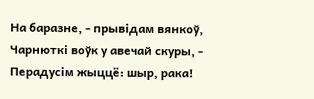На баразне, - прывідам вянкоў,
Чарнюткі воўк у авечай скуры, -
Перадусім жыццё: шыр, рака!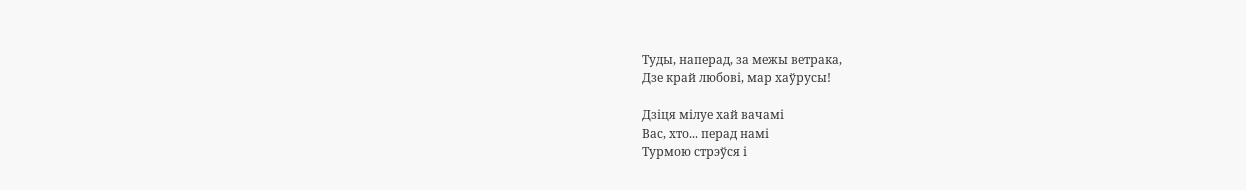Туды, наперад, за межы ветрака,
Дзе край любові, мар хаўрусы!

Дзіця мілуе хай вачамі
Вас, хто... перад намі
Турмою стрэўся і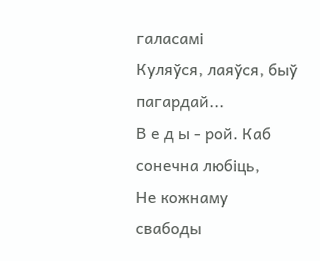галасамі
Куляўся, лаяўся, быў пагардай...
В е д ы - рой. Каб сонечна любіць,
Не кожнаму свабоды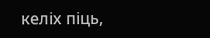келіх піць,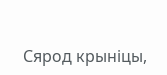Сярод крыніцы,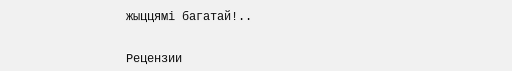жыццямі багатай!..


Рецензии